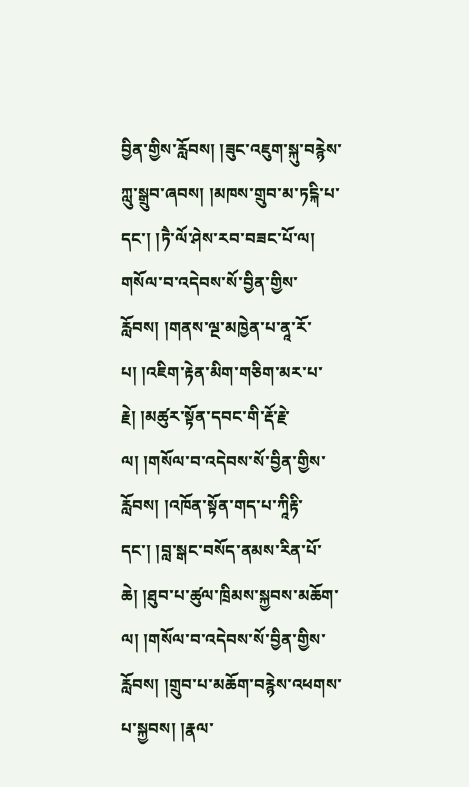བྱིན་གྱིས་རློབས། །ཟུང་འཇུག་སྐུ་བརྙེས་ཀླུ་སྒྲུབ་ཞབས། །མཁས་གྲུབ་མ་ཏངྐི་པ་དང་། །ཏཻ་ལོ་ཤེས་རབ་བཟང་པོ་ལ། གསོལ་བ་འདེབས་སོ་བྱིན་གྱིས་རློབས། །གནས་ལྔ་མཁྱེན་པ་ནཱ་རོ་པ། །འཇིག་རྟེན་མིག་གཅིག་མར་པ་རྗེ། །མཚུར་སྟོན་དབང་གི་རྡོ་རྗེ་ལ། །གསོལ་བ་འདེབས་སོ་བྱིན་གྱིས་རློབས། །འཁོན་སྟོན་གད་པ་ཀཱིརྟི་དང་། །བླ་སྒང་བསོད་ནམས་རིན་པོ་ཆེ། །ཐུབ་པ་ཚུལ་ཁྲིམས་སྐྱབས་མཆོག་ལ། །གསོལ་བ་འདེབས་སོ་བྱིན་གྱིས་རློབས། །གྲུབ་པ་མཆོག་བརྙེས་འཕགས་པ་སྐྱབས། །རྣལ་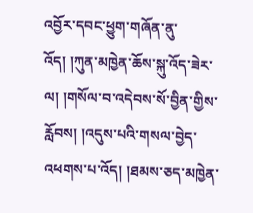འབྱོར་དབང་ཕྱུག་གཞོན་ནུ་འོད། །ཀུན་མཁྱེན་ཆོས་སྐུ་འོད་ཟེར་ལ། །གསོལ་བ་འདེབས་སོ་བྱིན་གྱིས་རློབས། །འདུས་པའི་གསལ་བྱེད་འཕགས་པ་འོད། །ཐམས་ཅད་མཁྱེན་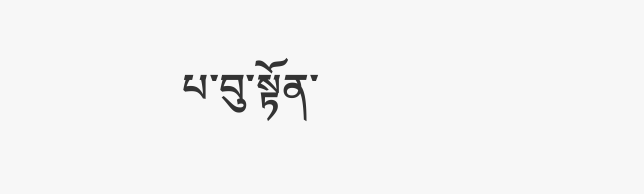པ་བུ་སྟོན་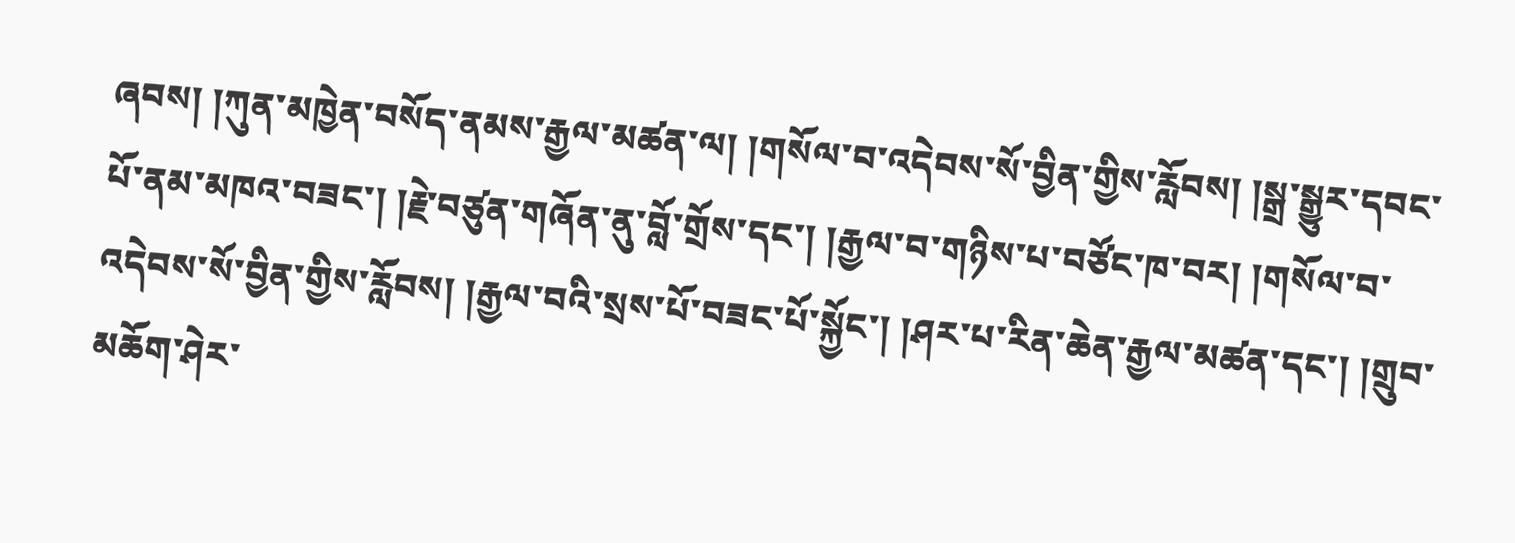ཞབས། །ཀུན་མཁྱེན་བསོད་ནམས་རྒྱལ་མཚན་ལ། །གསོལ་བ་འདེབས་སོ་བྱིན་གྱིས་རློབས། །སྒྲ་སྒྱུར་དབང་པོ་ནམ་མཁའ་བཟང་། །རྗེ་བཙུན་གཞོན་ནུ་བློ་གྲོས་དང་། །རྒྱལ་བ་གཉིས་པ་བཙོང་ཁ་བར། །གསོལ་བ་འདེབས་སོ་བྱིན་གྱིས་རློབས། །རྒྱལ་བའི་སྲས་པོ་བཟང་པོ་སྐྱོང་། །ཤར་པ་རིན་ཆེན་རྒྱལ་མཚན་དང་། །གྲུབ་མཆོག་ཤེར་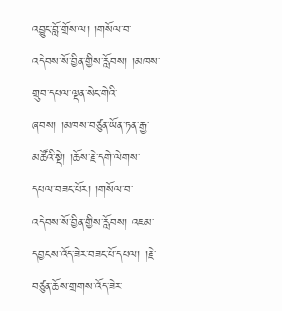འབྱུང་བློ་གྲོས་ལ། །གསོལ་བ་འདེབས་སོ་བྱིན་གྱིས་རློབས། །མཁས་གྲུབ་དཔལ་ལྡན་སེང་གེའི་ཞབས། །མཁས་བཙུན་ཡོན་ཏན་རྒྱ་མཚོའི་སྡེ། །ཆོས་རྗེ་དགེ་ལེགས་དཔལ་བཟང་པོར། །གསོལ་བ་འདེབས་སོ་བྱིན་གྱིས་རློབས། འཇམ་དབྱངས་འོད་ཟེར་བཟང་པོ་དཔལ། །རྗེ་བཙུན་ཆོས་གྲགས་འོད་ཟེར་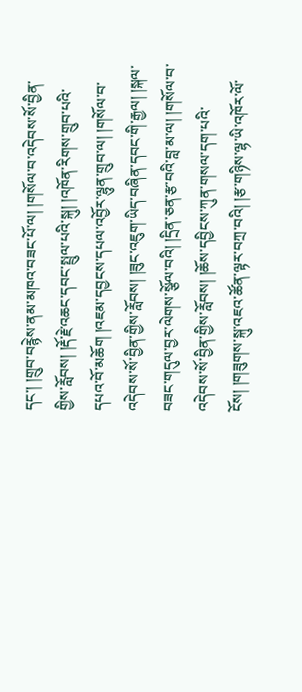དང་། །གྲུབ་བརྙེས་ནམ་མཁའ་བཟང་པོ་ལ། །གསོལ་བ་འདེབས་སོ་བྱིན་གྱིས་རློབས། །རྡོ་རྗེ་འཆང་དབང་སྤྲུལ་པའི་སྐུ། །འཁོན་རིགས་གྲུབ་པའི་དཔའ་བོ་མཆོག །འཇམ་དབྱངས་དཔལ་འབྱོར་ལྷུན་གྲུབ་ལ། །གསོལ་བ་འདེབས་སོ་བྱིན་གྱིས་རློབས། །ཟུང་འཇུག་ཡིད་བཞིན་དབང་གི་རྒྱལ། །སྐལ་བཟང་གདུལ་བྱར་ལེགས་སྩོལ་བའི། །དྲིན་ཅན་རྩ་བའི་བླ་མ་ལ། །གསོལ་བ་འདེབས་སོ་བྱིན་གྱིས་རློབས། །ཆོས་དབྱིངས་ཀུན་གསལ་དག་པའི་ངོས། །གཟུགས་སྐུ་འཇའ་ཚོན་ལྟར་བཀྲ་བའི། །རྩ་གཉིས་ལྷ་ཡི་འཁོར་ལོ་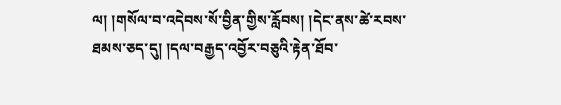ལ། །གསོལ་བ་འདེབས་སོ་བྱིན་གྱིས་རློབས། །དེང་ནས་ཚེ་རབས་ཐམས་ཅད་དུ། །དལ་བརྒྱད་འབྱོར་བཅུའི་རྟེན་ཐོབ་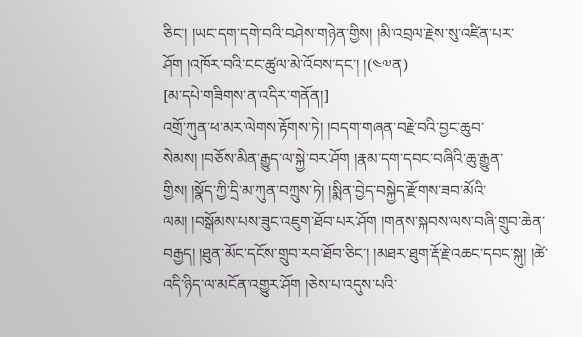ཅིང་། །ཡང་དག་དགེ་བའི་བཤེས་གཉེན་གྱིས། །མི་འབྲལ་རྗེས་སུ་འཛིན་པར་ཤོག །འཁོར་བའི་ངང་ཚུལ་མེ་འོབས་དང་། །(༤༧ན)
[མ་དཔེ་གཟིགས་ན་འདིར་གནོན།]
འགྲོ་ཀུན་ཕ་མར་ལེགས་རྟོགས་ཏེ། །བདག་གཞན་བརྗེ་བའི་བྱང་ཆུབ་སེམས། །བཅོས་མིན་རྒྱུད་ལ་སྐྱེ་བར་ཤོག །རྣམ་དག་དབང་བཞིའི་ཆུ་རྒྱུན་གྱིས། །སྣོད་ཀྱི་དྲི་མ་ཀུན་བཀྲུས་ཏེ། །སྨིན་བྱེད་བསྐྱེད་རྫོགས་ཟབ་མོའི་ལམ། །བསྒོམས་པས་ཟུང་འཇུག་ཐོབ་པར་ཤོག །གནས་སྐབས་ལས་བཞི་གྲུབ་ཆེན་བརྒྱད། །ཐུན་མོང་དངོས་གྲུབ་རབ་ཐོབ་ཅིང་། །མཐར་ཐུག་རྡོ་རྗེ་འཆང་དབང་སྐུ། །ཚེ་འདི་ཉིད་ལ་མངོན་འགྱུར་ཤོག །ཅེས་པ་འདུས་པའི་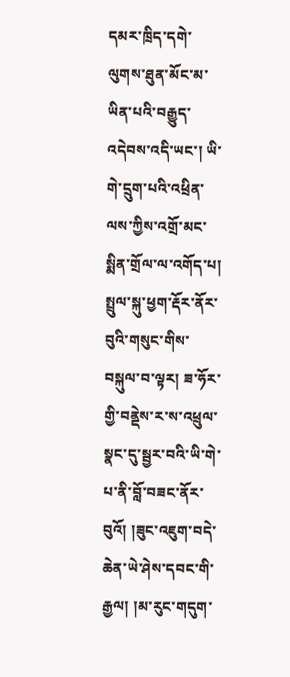དམར་ཁྲིད་དགེ་ལུགས་ཐུན་མོང་མ་ཡིན་པའི་བརྒྱུད་འདེབས་འདི་ཡང་། ཡི་གེ་དྲུག་པའི་འཕྲིན་ལས་ཀྱིས་འགྲོ་མང་སྨིན་གྲོལ་ལ་འགོད་པ། སྤྲུལ་སྐུ་ཕྱག་རྡོར་ནོར་བུའི་གསུང་གིས་བསྐུལ་བ་ལྟར། ཟ་ཧོར་གྱི་བནྡེས་ར་ས་འཕྲུལ་སྣང་དུ་སྦྱར་བའི་ཡི་གེ་པ་ནི་བློ་བཟང་ནོར་བུའོ། །ཟུང་འཇུག་བདེ་ཆེན་ཡེ་ཤེས་དབང་གི་རྒྱལ། །མ་རུང་གདུག་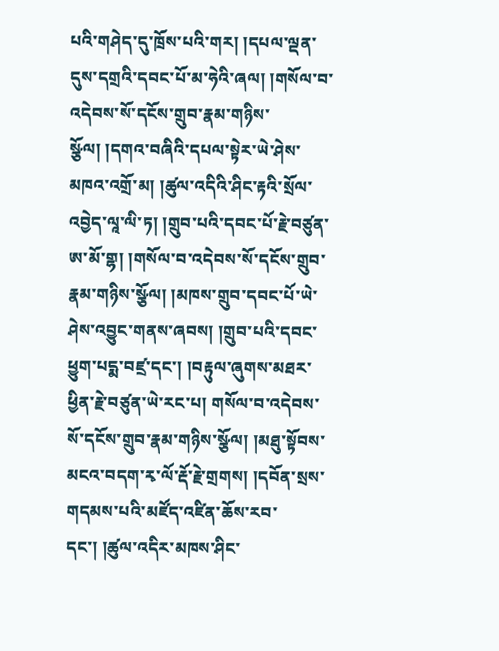པའི་གཤེད་དུ་ཁྲོས་པའི་གར། །དཔལ་ལྡན་དུས་དགྲའི་དབང་པོ་མ་ཧེའི་ཞལ། །གསོལ་བ་འདེབས་སོ་དངོས་གྲུབ་རྣམ་གཉིས་སྩོལ། །དགའ་བཞིའི་དཔལ་སྟེར་ཡེ་ཤེས་མཁའ་འགྲོ་མ། །ཚུལ་འདིའི་ཤིང་རྟའི་སྲོལ་འབྱེད་ལཱ་ལི་ཏ། །གྲུབ་པའི་དབང་པོ་རྗེ་བཙུན་ཨ་མོ་གྷ། །གསོལ་བ་འདེབས་སོ་དངོས་གྲུབ་རྣམ་གཉིས་སྩོལ། །མཁས་གྲུབ་དབང་པོ་ཡེ་ཤེས་འབྱུང་གནས་ཞབས། །གྲུབ་པའི་དབང་ཕྱུག་པདྨ་བཛྲ་དང་། །བརྟུལ་ཞུགས་མཐར་ཕྱིན་རྗེ་བཙུན་ཡེ་རང་པ། གསོལ་བ་འདེབས་སོ་དངོས་གྲུབ་རྣམ་གཉིས་སྩོལ། །མཐུ་སྟོབས་མངའ་བདག་རྭ་ལོ་རྡོ་རྗེ་གྲགས། །དབོན་སྲས་གདམས་པའི་མཛོད་འཛིན་ཆོས་རབ་དང་། །ཚུལ་འདིར་མཁས་ཤིང་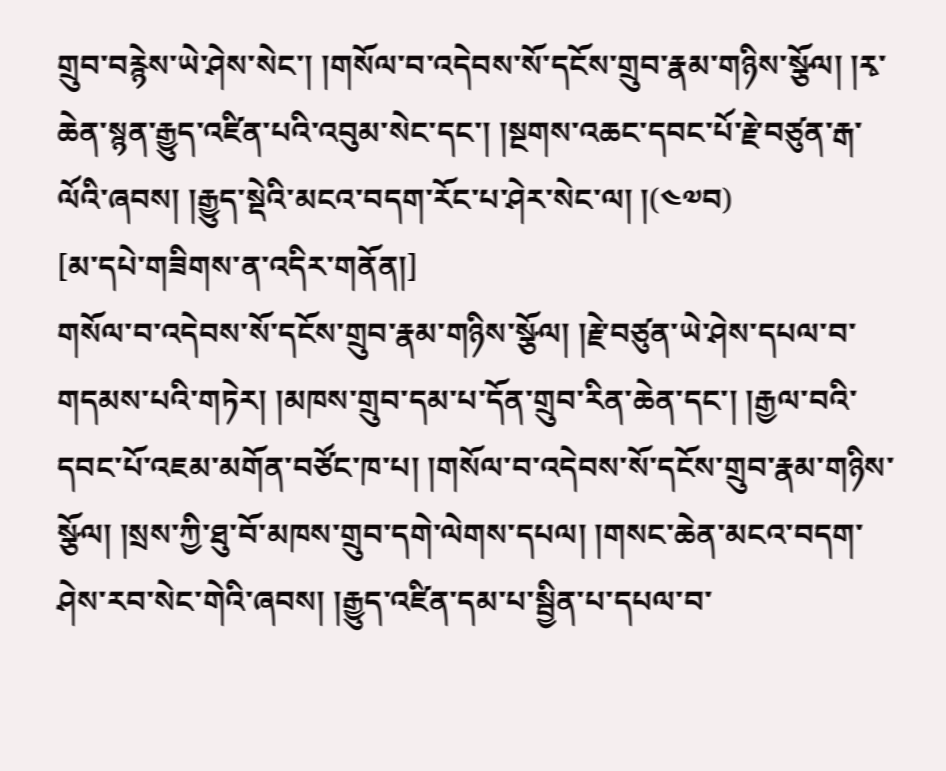གྲུབ་བརྙེས་ཡེ་ཤེས་སེང་། །གསོལ་བ་འདེབས་སོ་དངོས་གྲུབ་རྣམ་གཉིས་སྩོལ། །རྭ་ཆེན་སྙན་རྒྱུད་འཛིན་པའི་འབུམ་སེང་དང་། །སྔགས་འཆང་དབང་པོ་རྗེ་བཙུན་རྒ་ལོའི་ཞབས། །རྒྱུད་སྡེའི་མངའ་བདག་རོང་པ་ཤེར་སེང་ལ། །(༤༧བ)
[མ་དཔེ་གཟིགས་ན་འདིར་གནོན།]
གསོལ་བ་འདེབས་སོ་དངོས་གྲུབ་རྣམ་གཉིས་སྩོལ། །རྗེ་བཙུན་ཡེ་ཤེས་དཔལ་བ་གདམས་པའི་གཏེར། །མཁས་གྲུབ་དམ་པ་དོན་གྲུབ་རིན་ཆེན་དང་། །རྒྱལ་བའི་དབང་པོ་འཇམ་མགོན་བཙོང་ཁ་པ། །གསོལ་བ་འདེབས་སོ་དངོས་གྲུབ་རྣམ་གཉིས་སྩོལ། །སྲས་ཀྱི་ཐུ་བོ་མཁས་གྲུབ་དགེ་ལེགས་དཔལ། །གསང་ཆེན་མངའ་བདག་ཤེས་རབ་སེང་གེའི་ཞབས། །རྒྱུད་འཛིན་དམ་པ་སྦྱིན་པ་དཔལ་བ་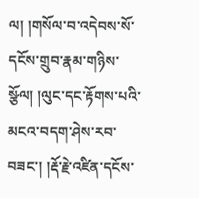ལ། །གསོལ་བ་འདེབས་སོ་དངོས་གྲུབ་རྣམ་གཉིས་སྩོལ། །ལུང་དང་རྟོགས་པའི་མངའ་བདག་ཤེས་རབ་བཟང་། །རྡོ་རྗེ་འཛིན་དངོས་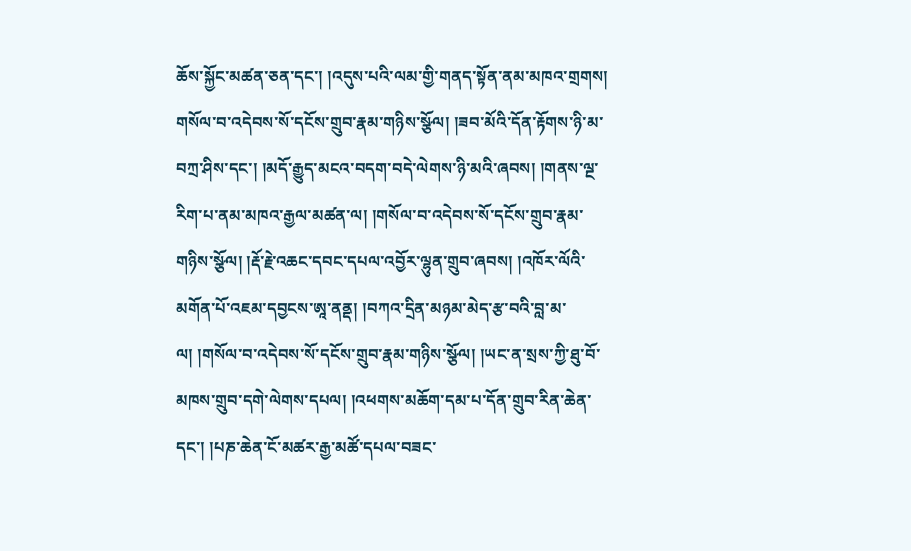ཆོས་སྐྱོང་མཚན་ཅན་དང་། །འདུས་པའི་ལམ་གྱི་གནད་སྟོན་ནམ་མཁའ་གྲགས། གསོལ་བ་འདེབས་སོ་དངོས་གྲུབ་རྣམ་གཉིས་སྩོལ། །ཟབ་མོའི་དོན་རྟོགས་ཉི་མ་བཀྲ་ཤིས་དང་། །མདོ་རྒྱུད་མངའ་བདག་བདེ་ལེགས་ཉི་མའི་ཞབས། །གནས་ལྔ་རིག་པ་ནམ་མཁའ་རྒྱལ་མཚན་ལ། །གསོལ་བ་འདེབས་སོ་དངོས་གྲུབ་རྣམ་གཉིས་སྩོལ། །རྡོ་རྗེ་འཆང་དབང་དཔལ་འབྱོར་ལྷུན་གྲུབ་ཞབས། །འཁོར་ལོའི་མགོན་པོ་འཇམ་དབྱངས་ཨཱ་ནནྡ། །བཀའ་དྲིན་མཉམ་མེད་རྩ་བའི་བླ་མ་ལ། །གསོལ་བ་འདེབས་སོ་དངོས་གྲུབ་རྣམ་གཉིས་སྩོལ། །ཡང་ན་སྲས་ཀྱི་ཐུ་བོ་མཁས་གྲུབ་དགེ་ལེགས་དཔལ། །འཕགས་མཆོག་དམ་པ་དོན་གྲུབ་རིན་ཆེན་དང་། །པཎ་ཆེན་ངོ་མཚར་རྒྱ་མཚོ་དཔལ་བཟང་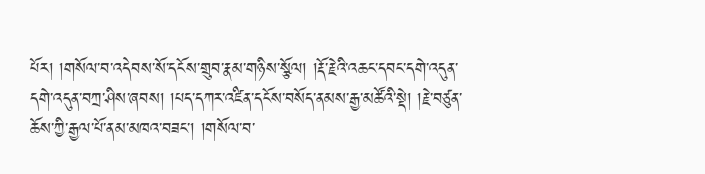པོར། །གསོལ་བ་འདེབས་སོ་དངོས་གྲུབ་རྣམ་གཉིས་སྩོལ། །རྡོ་རྗེའི་འཆང་དབང་དགེ་འདུན་དགེ་འདུན་བཀྲ་ཤིས་ཞབས། །པད་དཀར་འཛིན་དངོས་བསོད་ནམས་རྒྱ་མཚོའི་སྡེ། །རྗེ་བཙུན་ཆོས་ཀྱི་རྒྱལ་པོ་ནམ་མཁའ་བཟང་། །གསོལ་བ་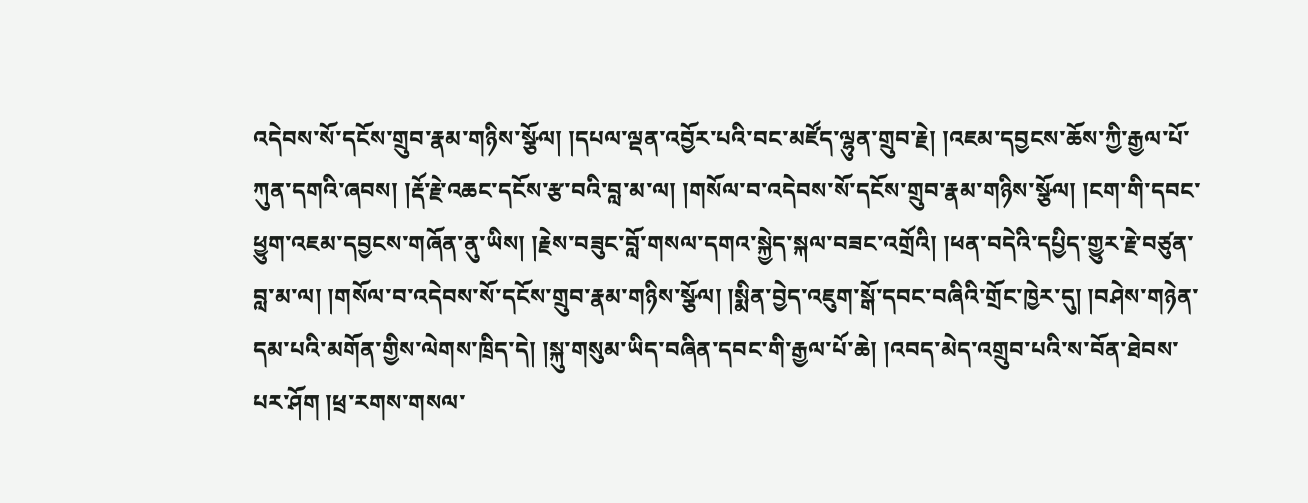འདེབས་སོ་དངོས་གྲུབ་རྣམ་གཉིས་སྩོལ། །དཔལ་ལྡན་འབྱོར་པའི་བང་མཛོད་ལྷུན་གྲུབ་རྗེ། །འཇམ་དབྱངས་ཆོས་ཀྱི་རྒྱལ་པོ་ཀུན་དགའི་ཞབས། །རྡོ་རྗེ་འཆང་དངོས་རྩ་བའི་བླ་མ་ལ། །གསོལ་བ་འདེབས་སོ་དངོས་གྲུབ་རྣམ་གཉིས་སྩོལ། །ངག་གི་དབང་ཕྱུག་འཇམ་དབྱངས་གཞོན་ནུ་ཡིས། །རྗེས་བཟུང་བློ་གསལ་དགའ་སྐྱེད་སྐལ་བཟང་འགྲོའི། །ཕན་བདེའི་དཔྱིད་གྱུར་རྗེ་བཙུན་བླ་མ་ལ། །གསོལ་བ་འདེབས་སོ་དངོས་གྲུབ་རྣམ་གཉིས་སྩོལ། །སྨིན་བྱེད་འཇུག་སྒོ་དབང་བཞིའི་གྲོང་ཁྱེར་དུ། །བཤེས་གཉེན་དམ་པའི་མགོན་གྱིས་ལེགས་ཁྲིད་དེ། །སྐུ་གསུམ་ཡིད་བཞིན་དབང་གི་རྒྱལ་པོ་ཆེ། །འབད་མེད་འགྲུབ་པའི་ས་བོན་ཐེབས་པར་ཤོག །ཕྲ་རགས་གསལ་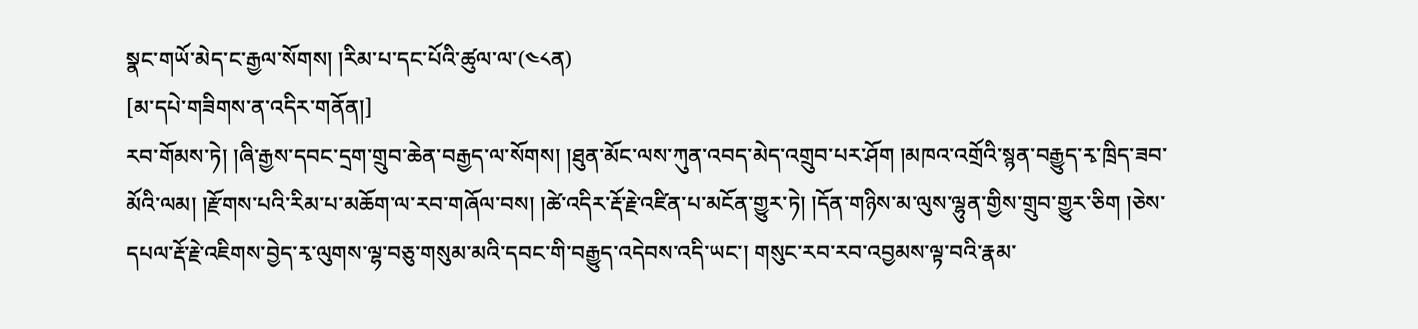སྣང་གཡོ་མེད་ང་རྒྱལ་སོགས། །རིམ་པ་དང་པོའི་ཚུལ་ལ་(༤༨ན)
[མ་དཔེ་གཟིགས་ན་འདིར་གནོན།]
རབ་གོམས་ཏེ། །ཞི་རྒྱས་དབང་དྲག་གྲུབ་ཆེན་བརྒྱད་ལ་སོགས། །ཐུན་མོང་ལས་ཀུན་འབད་མེད་འགྲུབ་པར་ཤོག །མཁའ་འགྲོའི་སྙན་བརྒྱུད་རྭ་ཁྲིད་ཟབ་མོའི་ལམ། །རྫོགས་པའི་རིམ་པ་མཆོག་ལ་རབ་གཞོལ་བས། །ཚེ་འདིར་རྡོ་རྗེ་འཛིན་པ་མངོན་གྱུར་ཏེ། །དོན་གཉིས་མ་ལུས་ལྷུན་གྱིས་གྲུབ་གྱུར་ཅིག །ཅེས་དཔལ་རྡོ་རྗེ་འཇིགས་བྱེད་རྭ་ལུགས་ལྷ་བཅུ་གསུམ་མའི་དབང་གི་བརྒྱུད་འདེབས་འདི་ཡང་། གསུང་རབ་རབ་འབྱམས་ལྟ་བའི་རྣམ་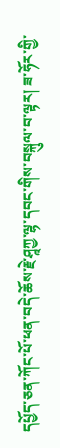དཔྱོད་ཅན་ཀོང་པོ་ཕན་བདེ་ཆོས་རྗེ་ཤཱཀྱ་ལྷ་དབང་གིས་བསྐུལ་བ་ལྟར། ཟ་ཧོར་གྱི་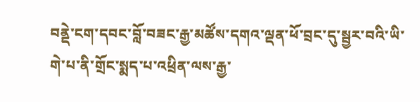བནྡེ་ངག་དབང་བློ་བཟང་རྒྱ་མཚོས་དགའ་ལྡན་ཕོ་བྲང་དུ་སྦྱར་བའི་ཡི་གེ་པ་ནི་གྲོང་སྨད་པ་འཕྲིན་ལས་རྒྱ་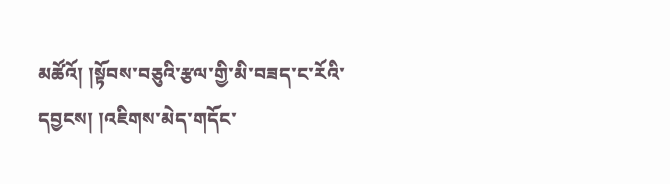མཚོའོ། །སྟོབས་བཅུའི་རྩལ་གྱི་མི་བཟད་ང་རོའི་དབྱངས། །འཇིགས་མེད་གདོང་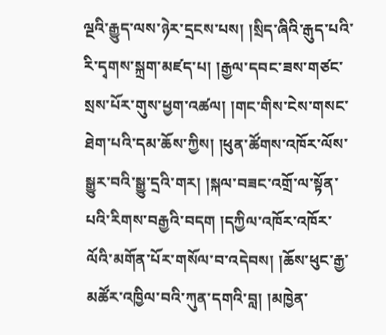ལྔའི་རྒྱུད་ལས་ཉེར་དྲངས་པས། །སྲིད་ཞིའི་རྒུད་པའི་རི་དྭགས་སྐྲག་མཛད་པ། །རྒྱལ་དབང་ཟས་གཙང་སྲས་པོར་གུས་ཕྱག་འཚལ། །གང་གིས་ངེས་གསང་ཐེག་པའི་དམ་ཆོས་ཀྱིས། །ཕུན་ཚོགས་འཁོར་ལོས་སྒྱུར་བའི་སྒྱུ་དྲའི་གར། །སྐལ་བཟང་འགྲོ་ལ་སྟོན་པའི་རིགས་བརྒྱའི་བདག །དཀྱིལ་འཁོར་འཁོར་ལོའི་མགོན་པོར་གསོལ་བ་འདེབས། །ཆོས་ཕུང་རྒྱ་མཚོར་འཁྱིལ་བའི་ཀུན་དགའི་བླ། །མཁྱེན་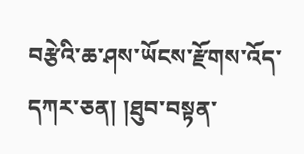བརྩེའི་ཆ་ཤས་ཡོངས་རྫོགས་འོད་དཀར་ཅན། །ཐུབ་བསྟན་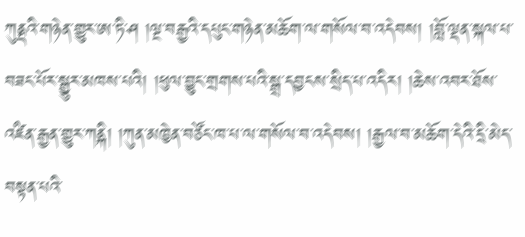ཀུནྡའི་གཉེན་གྱུར་ཨ་ཏི་ཤ །ལྔ་བརྒྱའི་དཔུང་གཉེན་མཆོག་ལ་གསོལ་བ་འདེབས། །བློ་ལྡན་སྐལ་པ་བཟང་པོར་སྒྱུར་མཁས་པའི། །ཕུལ་བྱུང་གྲགས་པའི་སྒྲ་དབྱངས་སྲིད་པ་འདིར། །ཆེས་འབར་ཐོས་འཛིན་རྒྱན་གྱུར་ཀནྐི། །ཀུན་མཁྱེན་བཙོང་ཁ་པ་ལ་གསོལ་བ་འདེབས། །རྒྱལ་བ་མཆོག་དེའི་དྲི་མེད་བསྟན་པའི་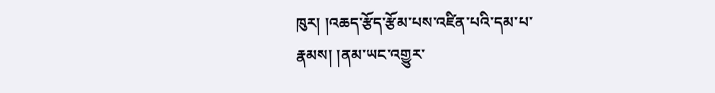ཁུར། །འཆད་རྩོད་རྩོམ་པས་འཛིན་པའི་དམ་པ་རྣམས། །ནམ་ཡང་འགྱུར་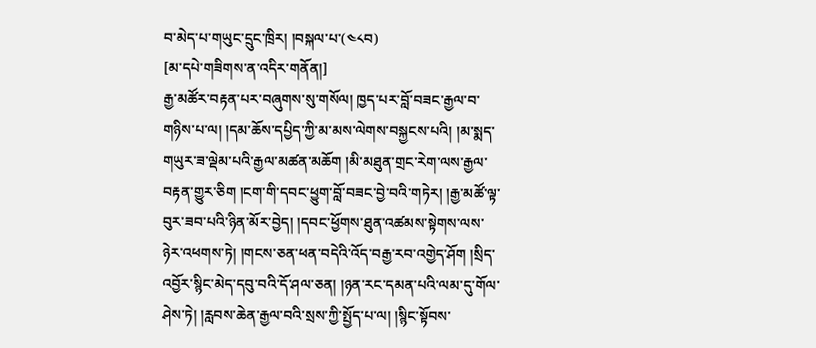བ་མེད་པ་གཡུང་དྲུང་ཁྲིར། །བསྐལ་པ་(༤༨བ)
[མ་དཔེ་གཟིགས་ན་འདིར་གནོན།]
རྒྱ་མཚོར་བརྟན་པར་བཞུགས་སུ་གསོལ། ཁྱད་པར་བློ་བཟང་རྒྱལ་བ་གཉིས་པ་ལ། །དམ་ཆོས་དཔྱིད་ཀྱི་མ་མས་ལེགས་བསྐྱངས་པའི། །མ་སྨད་གཡུར་ཟ་ལྡེམ་པའི་རྒྱལ་མཚན་མཆོག །མི་མཐུན་གྲང་རེག་ལས་རྒྱལ་བརྟན་གྱུར་ཅིག །ངག་གི་དབང་ཕྱུག་བློ་བཟང་བྱེ་བའི་གཏེར། །རྒྱ་མཚོ་ལྟ་བུར་ཟབ་པའི་ཉིན་མོར་བྱེད། །དབང་ཕྱོགས་ཐུན་འཚམས་སྟེགས་ལས་ཉེར་འཕགས་ཏེ། །གངས་ཅན་ཕན་བདེའི་འོད་བརྒྱ་རབ་འགྱེད་ཤོག །སྲིད་འབྱོར་སྙིང་མེད་དབུ་བའི་དོ་ཤལ་ཅན། །ཉན་རང་དམན་པའི་ལམ་དུ་གོལ་ཤེས་ཏེ། །རླབས་ཆེན་རྒྱལ་བའི་སྲས་ཀྱི་སྤྱོད་པ་ལ། །སྙིང་སྟོབས་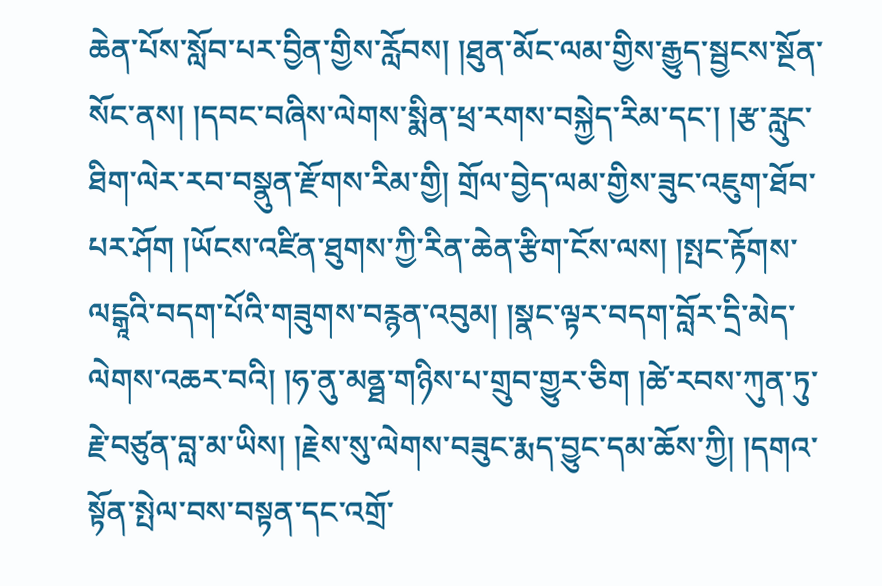ཆེན་པོས་སློབ་པར་བྱིན་གྱིས་རློབས། །ཐུན་མོང་ལམ་གྱིས་རྒྱུད་སྦྱངས་སྔོན་སོང་ནས། །དབང་བཞིས་ལེགས་སྨིན་ཕྲ་རགས་བསྐྱེད་རིམ་དང་། །རྩ་རླུང་ཐིག་ལེར་རབ་བསྣུན་རྫོགས་རིམ་གྱི། གྲོལ་བྱེད་ལམ་གྱིས་ཟུང་འཇུག་ཐོབ་པར་ཤོག །ཡོངས་འཛིན་ཐུགས་ཀྱི་རིན་ཆེན་རྩིག་ངོས་ལས། །སྤང་རྟོགས་ལངྒཱའི་བདག་པོའི་གཟུགས་བརྙན་འབུམ། །སྣང་ལྟར་བདག་བློར་དྲི་མེད་ལེགས་འཆར་བའི། །ཧ་ནུ་མནྠ་གཉིས་པ་གྲུབ་གྱུར་ཅིག །ཚེ་རབས་ཀུན་ཏུ་རྗེ་བཙུན་བླ་མ་ཡིས། །རྗེས་སུ་ལེགས་བཟུང་རྨད་བྱུང་དམ་ཆོས་ཀྱི། །དགའ་སྟོན་སྤེལ་བས་བསྟན་དང་འགྲོ་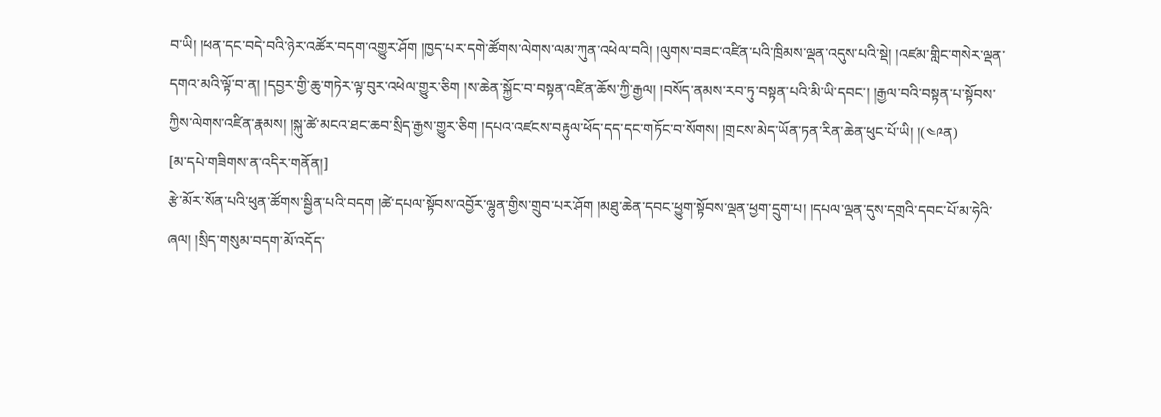བ་ཡི། །ཕན་དང་བདེ་བའི་ཉེར་འཚོར་བདག་འགྱུར་ཤོག །ཁྱད་པར་དགེ་ཚོགས་ལེགས་ལམ་ཀུན་འཕེལ་བའི། །ལུགས་བཟང་འཛིན་པའི་ཁྲིམས་ལྡན་འདུས་པའི་སྡེ། །འཛམ་གླིང་གསེར་ལྡན་དགའ་མའི་ལྟོ་བ་ན། །དབྱར་གྱི་ཆུ་གཏེར་ལྟ་བུར་འཕེལ་གྱུར་ཅིག །ས་ཆེན་སྐྱོང་བ་བསྟན་འཛིན་ཆོས་ཀྱི་རྒྱལ། །བསོད་ནམས་རབ་ཏུ་བསྟན་པའི་མི་ཡི་དབང་། །རྒྱལ་བའི་བསྟན་པ་སྟོབས་ཀྱིས་ལེགས་འཛིན་རྣམས། །སྐུ་ཚེ་མངའ་ཐང་ཆབ་སྲིད་རྒྱས་གྱུར་ཅིག །དཔའ་འཛངས་བརྟུལ་ཕོད་དད་དང་གཏོང་བ་སོགས། །གྲངས་མེད་ཡོན་ཏན་རིན་ཆེན་ཕུང་པོ་ཡི། །(༤༩ན)
[མ་དཔེ་གཟིགས་ན་འདིར་གནོན།]
རྩེ་མོར་སོན་པའི་ཕུན་ཚོགས་སྦྱིན་པའི་བདག །ཚེ་དཔལ་སྟོབས་འབྱོར་ལྷུན་གྱིས་གྲུབ་པར་ཤོག །མཐུ་ཆེན་དབང་ཕྱུག་སྟོབས་ལྡན་ཕྱག་དྲུག་པ། །དཔལ་ལྡན་དུས་དགྲའི་དབང་པོ་མ་ཧེའི་ཞལ། །སྲིད་གསུམ་བདག་མོ་འདོད་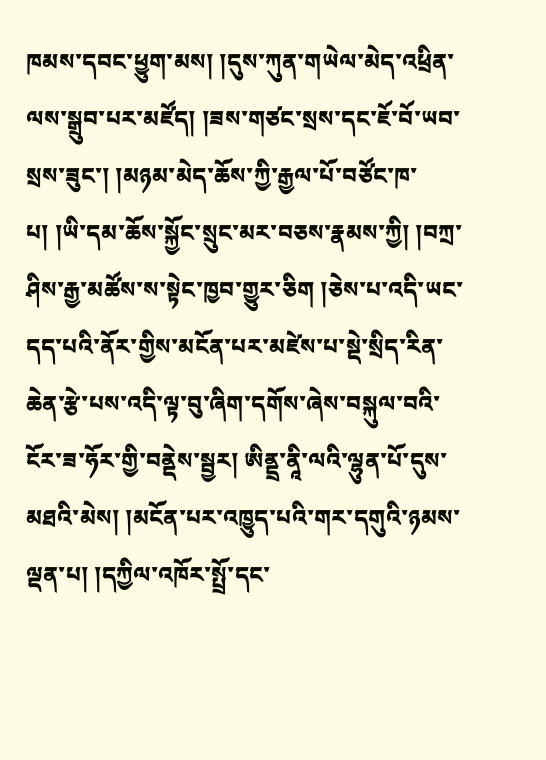ཁམས་དབང་ཕྱུག་མས། །དུས་ཀུན་གཡེལ་མེད་འཕྲིན་ལས་སྒྲུབ་པར་མཛོད། །ཟས་གཙང་སྲས་དང་ཇོ་བོ་ཡབ་སྲས་ཟུང་། །མཉམ་མེད་ཆོས་ཀྱི་རྒྱལ་པོ་བཙོང་ཁ་པ། །ཡི་དམ་ཆོས་སྐྱོང་སྲུང་མར་བཅས་རྣམས་ཀྱི། །བཀྲ་ཤིས་རྒྱ་མཚོས་ས་སྟེང་ཁྱབ་གྱུར་ཅིག །ཅེས་པ་འདི་ཡང་དད་པའི་ནོར་གྱིས་མངོན་པར་མཛེས་པ་སྡེ་སྲིད་རིན་ཆེན་རྩེ་པས་འདི་ལྟ་བུ་ཞིག་དགོས་ཞེས་བསྐུལ་བའི་ངོར་ཟ་ཧོར་གྱི་བནྡེས་སྦྱར། ཨིནྡྲ་ནཱི་ལའི་ལྷུན་པོ་དུས་མཐའི་མེས། །མངོན་པར་འཁྱུད་པའི་གར་དགུའི་ཉམས་ལྡན་པ། །དཀྱིལ་འཁོར་སྤྲོ་དང་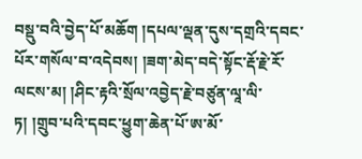བསྡུ་བའི་བྱེད་པོ་མཆོག །དཔལ་ལྡན་དུས་དགྲའི་དབང་པོར་གསོལ་བ་འདེབས། །ཟག་མེད་བདེ་སྟོང་རྡོ་རྗེ་རོ་ལངས་མ། །ཤིང་རྟའི་སྲོལ་འབྱེད་རྗེ་བཙུན་ལཱ་ལི་ཏ། །གྲུབ་པའི་དབང་ཕྱུག་ཆེན་པོ་ཨ་མོ་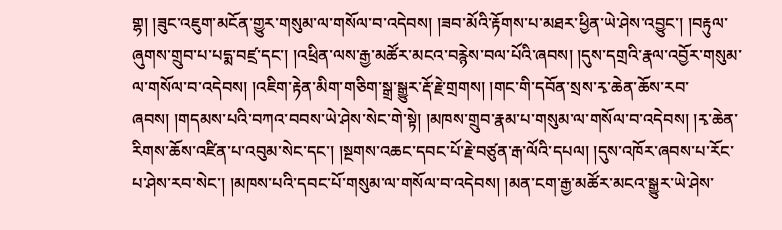གྷ། །ཟུང་འཇུག་མངོན་གྱུར་གསུམ་ལ་གསོལ་བ་འདེབས། །ཟབ་མོའི་རྟོགས་པ་མཐར་ཕྱིན་ཡེ་ཤེས་འབྱུང་། །བརྟུལ་ཞུགས་གྲུབ་པ་པདྨ་བཛྲ་དང་། །འཕྲིན་ལས་རྒྱ་མཚོར་མངའ་བརྙེས་བལ་པོའི་ཞབས། །དུས་དགྲའི་རྣལ་འབྱོར་གསུམ་ལ་གསོལ་བ་འདེབས། །འཇིག་རྟེན་མིག་གཅིག་སྒྲ་སྒྱུར་རྡོ་རྗེ་གྲགས། །གང་གི་དབོན་སྲས་རྭ་ཆེན་ཆོས་རབ་ཞབས། །གདམས་པའི་བཀའ་བབས་ཡེ་ཤེས་སེང་གེ་སྟེ། །མཁས་གྲུབ་རྣམ་པ་གསུམ་ལ་གསོལ་བ་འདེབས། །རྭ་ཆེན་རིགས་ཆོས་འཛིན་པ་འབུམ་སེང་དང་། །སྔགས་འཆང་དབང་པོ་རྗེ་བཙུན་རྒ་ལོའི་དཔལ། །དུས་འཁོར་ཞབས་པ་རོང་པ་ཤེས་རབ་སེང་། །མཁས་པའི་དབང་པོ་གསུམ་ལ་གསོལ་བ་འདེབས། །མན་ངག་རྒྱ་མཚོར་མངའ་སྒྱུར་ཡེ་ཤེས་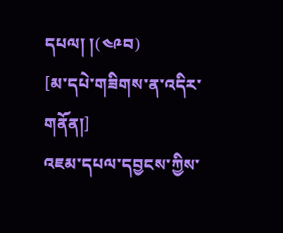དཔལ། །(༤༩བ)
[མ་དཔེ་གཟིགས་ན་འདིར་གནོན།]
འཇམ་དཔལ་དབྱངས་ཀྱིས་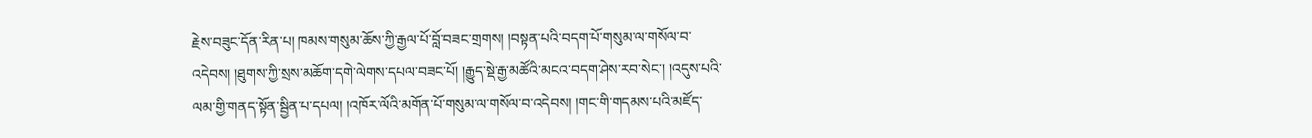རྗེས་བཟུང་དོན་རིན་པ། ཁམས་གསུམ་ཆོས་ཀྱི་རྒྱལ་པོ་བློ་བཟང་གྲགས། །བསྟན་པའི་བདག་པོ་གསུམ་ལ་གསོལ་བ་འདེབས། །ཐུགས་ཀྱི་སྲས་མཆོག་དགེ་ལེགས་དཔལ་བཟང་པོ། །རྒྱུད་སྡེ་རྒྱ་མཚོའི་མངའ་བདག་ཤེས་རབ་སེང་། །འདུས་པའི་ལམ་གྱི་གནད་སྟོན་སྦྱིན་པ་དཔལ། །འཁོར་ལོའི་མགོན་པོ་གསུམ་ལ་གསོལ་བ་འདེབས། །གང་གི་གདམས་པའི་མཛོད་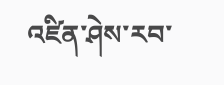འཛིན་ཤེས་རབ་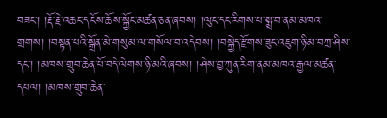བཟང་། །རྡོ་རྗེ་འཆང་དངོས་ཆོས་སྐྱོང་མཚན་ཅན་ཞབས། །ལུང་དང་རིགས་པ་སྨྲ་བ་ནམ་མཁའ་གྲགས། །བསྟན་པའི་སྒྲོན་མེ་གསུམ་ལ་གསོལ་བ་འདེབས། །བསྐྱེད་རྫོགས་ཟུང་འཇུག་ཉི་མ་བཀྲ་ཤིས་དང་། །མཁས་གྲུབ་ཆེན་པོ་བདེ་ལེགས་ཉི་མའི་ཞབས། །ཤེས་བྱ་ཀུན་རིག་ནམ་མཁའ་རྒྱལ་མཚན་དཔལ། །མཁས་གྲུབ་ཆེན་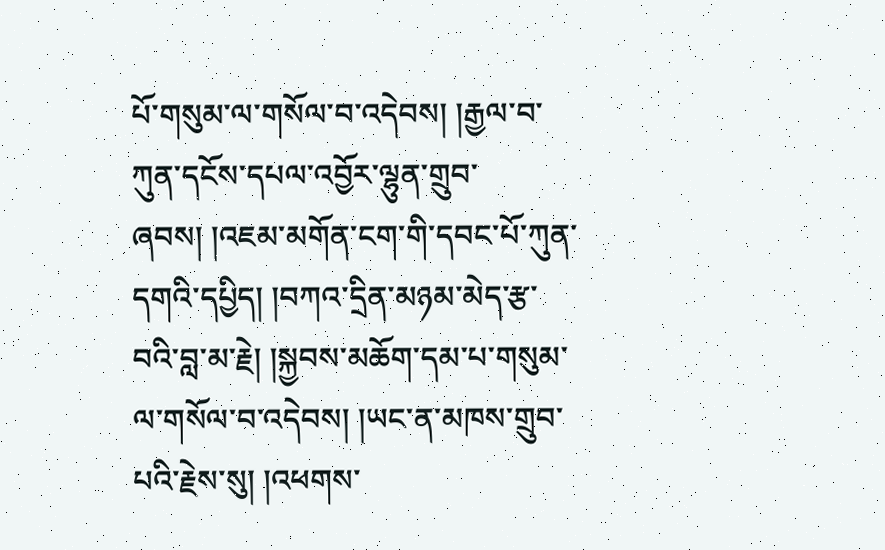པོ་གསུམ་ལ་གསོལ་བ་འདེབས། །རྒྱལ་བ་ཀུན་དངོས་དཔལ་འབྱོར་ལྷུན་གྲུབ་ཞབས། །འཇམ་མགོན་ངག་གི་དབང་པོ་ཀུན་དགའི་དཔྱིད། །བཀའ་དྲིན་མཉམ་མེད་རྩ་བའི་བླ་མ་རྗེ། །སྐྱབས་མཆོག་དམ་པ་གསུམ་ལ་གསོལ་བ་འདེབས། །ཡང་ན་མཁས་གྲུབ་པའི་རྗེས་སུ། །འཕགས་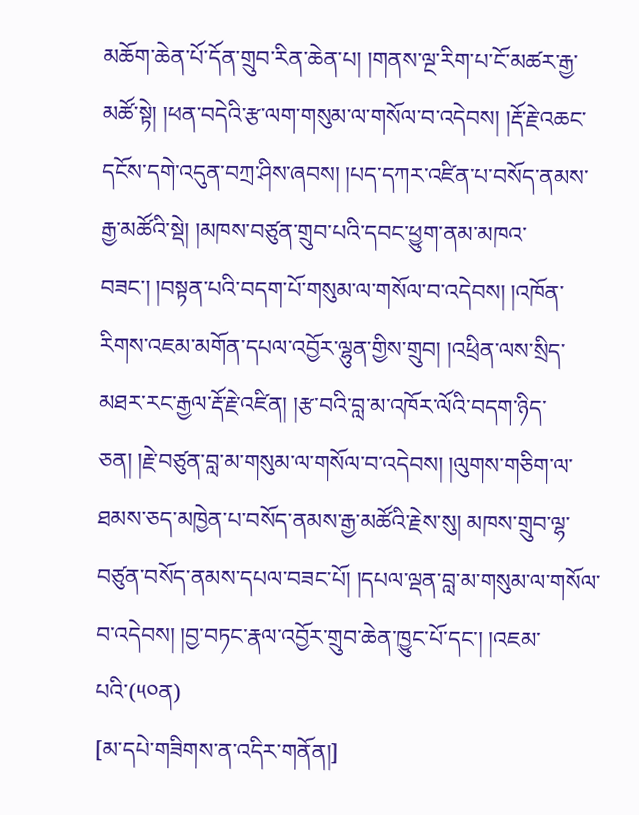མཆོག་ཆེན་པོ་དོན་གྲུབ་རིན་ཆེན་པ། །གནས་ལྔ་རིག་པ་ངོ་མཚར་རྒྱ་མཚོ་སྟེ། །ཕན་བདེའི་རྩ་ལག་གསུམ་ལ་གསོལ་བ་འདེབས། །རྡོ་རྗེ་འཆང་དངོས་དགེ་འདུན་བཀྲ་ཤིས་ཞབས། །པད་དཀར་འཛིན་པ་བསོད་ནམས་རྒྱ་མཚོའི་སྡེ། །མཁས་བཙུན་གྲུབ་པའི་དབང་ཕྱུག་ནམ་མཁའ་བཟང་། །བསྟན་པའི་བདག་པོ་གསུམ་ལ་གསོལ་བ་འདེབས། །འཁོན་རིགས་འཇམ་མགོན་དཔལ་འབྱོར་ལྷུན་གྱིས་གྲུབ། །འཕྲིན་ལས་སྲིད་མཐར་རང་རྒྱལ་རྡོ་རྗེ་འཛིན། །རྩ་བའི་བླ་མ་འཁོར་ལོའི་བདག་ཉིད་ཅན། །རྗེ་བཙུན་བླ་མ་གསུམ་ལ་གསོལ་བ་འདེབས། །ལུགས་གཅིག་ལ་ཐམས་ཅད་མཁྱེན་པ་བསོད་ནམས་རྒྱ་མཚོའི་རྗེས་སུ། མཁས་གྲུབ་ལྷ་བཙུན་བསོད་ནམས་དཔལ་བཟང་པོ། །དཔལ་ལྡན་བླ་མ་གསུམ་ལ་གསོལ་བ་འདེབས། །བྱ་བཏང་རྣལ་འབྱོར་གྲུབ་ཆེན་ཁྱུང་པོ་དང་། །འཇམ་པའི་(༥༠ན)
[མ་དཔེ་གཟིགས་ན་འདིར་གནོན།]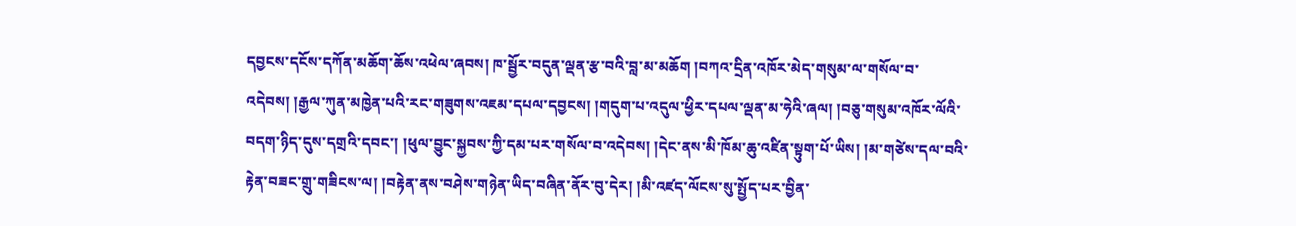དབྱངས་དངོས་དཀོན་མཆོག་ཆོས་འཕེལ་ཞབས། ཁ་སྦྱོར་བདུན་ལྡན་རྩ་བའི་བླ་མ་མཆོག །བཀའ་དྲིན་འཁོར་མེད་གསུམ་ལ་གསོལ་བ་འདེབས། །རྒྱལ་ཀུན་མཁྱེན་པའི་རང་གཟུགས་འཇམ་དཔལ་དབྱངས། །གདུག་པ་འདུལ་ཕྱིར་དཔལ་ལྡན་མ་ཧེའི་ཞལ། །བཅུ་གསུམ་འཁོར་ལོའི་བདག་ཉིད་དུས་དགྲའི་དབང་། །ཕུལ་བྱུང་སྐྱབས་ཀྱི་དམ་པར་གསོལ་བ་འདེབས། །དེང་ནས་མི་ཁོམ་ཆུ་འཛིན་སྟུག་པོ་ཡིས། །མ་གཙེས་དལ་བའི་རྟེན་བཟང་གྲུ་གཟིངས་ལ། །བརྟེན་ནས་བཤེས་གཉེན་ཡིད་བཞིན་ནོར་བུ་དེར། །མི་འཛད་ལོངས་སུ་སྤྱོད་པར་བྱིན་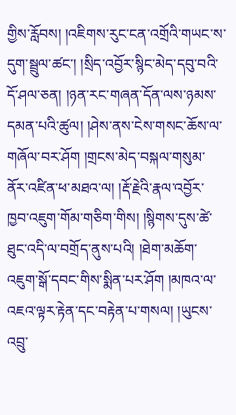གྱིས་རློབས། །འཇིགས་རུང་ངན་འགྲོའི་གཡང་ས་དུག་སྦྲུལ་ཚང་། །སྲིད་འབྱོར་སྙིང་མེད་དབུ་བའི་དོ་ཤལ་ཅན། །ཉན་རང་གཞན་དོན་ལས་ཉམས་དམན་པའི་ཚུལ། །ཤེས་ནས་ངེས་གསང་ཆོས་ལ་གཞོལ་བར་ཤོག །གྲངས་མེད་བསྐལ་གསུམ་ནོར་འཛིན་ཕ་མཐའ་ལ། །རྡོ་རྗེའི་རྣལ་འབྱོར་ཁྱབ་འཇུག་གོམ་གཅིག་གིས། །སྙིགས་དུས་ཚེ་ཐུང་འདི་ལ་བགྲོད་ནུས་པའི། །ཐེག་མཆོག་འཇུག་སྒོ་དབང་གིས་སྨིན་པར་ཤོག །མཁའ་ལ་འཇའ་ལྟར་རྟེན་དང་བརྟེན་པ་གསལ། །ཡུངས་འབྲུ་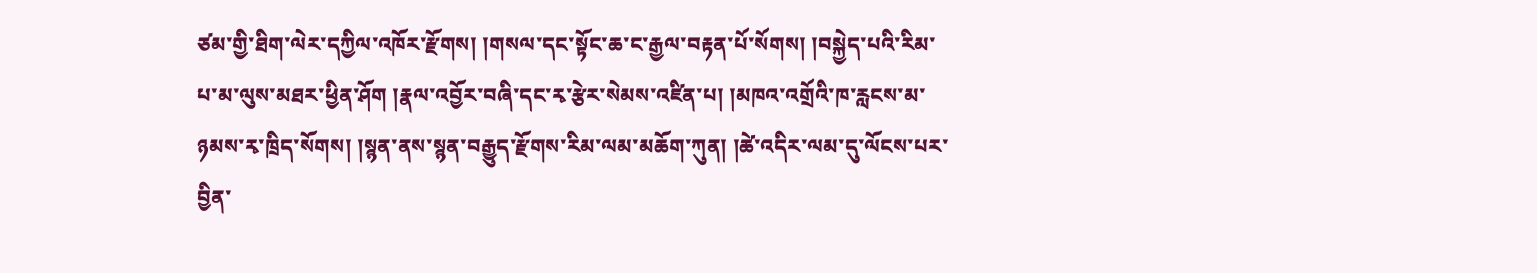ཙམ་གྱི་ཐིག་ལེར་དཀྱིལ་འཁོར་རྫོགས། །གསལ་དང་སྟོང་ཆ་ང་རྒྱལ་བརྟན་པོ་སོགས། །བསྐྱེད་པའི་རིམ་པ་མ་ལུས་མཐར་ཕྱིན་ཤོག །རྣལ་འབྱོར་བཞི་དང་རྭ་རྩེར་སེམས་འཛིན་པ། །མཁའ་འགྲོའི་ཁ་རླངས་མ་ཉམས་རྭ་ཁྲིད་སོགས། །སྙན་ནས་སྙན་བརྒྱུད་རྫོགས་རིམ་ལམ་མཆོག་ཀུན། །ཚེ་འདིར་ལམ་དུ་ལོངས་པར་བྱིན་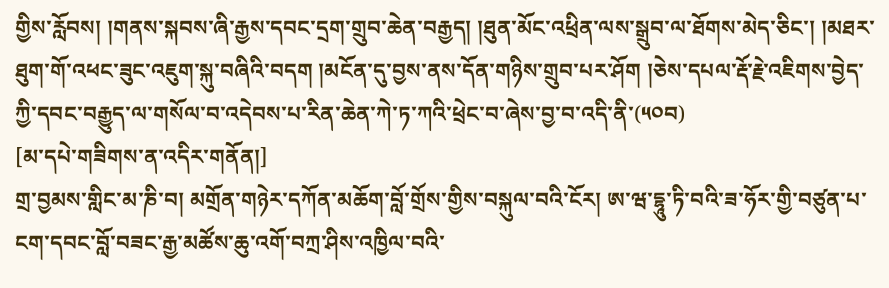གྱིས་རློབས། །གནས་སྐབས་ཞི་རྒྱས་དབང་དྲག་གྲུབ་ཆེན་བརྒྱད། །ཐུན་མོང་འཕྲིན་ལས་སྒྲུབ་ལ་ཐོགས་མེད་ཅིང་། །མཐར་ཐུག་གོ་འཕང་ཟུང་འཇུག་སྐུ་བཞིའི་བདག །མངོན་དུ་བྱས་ནས་དོན་གཉིས་གྲུབ་པར་ཤོག །ཅེས་དཔལ་རྡོ་རྗེ་འཇིགས་བྱེད་ཀྱི་དབང་བརྒྱུད་ལ་གསོལ་བ་འདེབས་པ་རིན་ཆེན་ཀེ་ཏ་ཀའི་ཕྲེང་བ་ཞེས་བྱ་བ་འདི་ནི་(༥༠བ)
[མ་དཔེ་གཟིགས་ན་འདིར་གནོན།]
གྲ་བྱམས་གླིང་མ་ཎི་བ། མགྲོན་གཉེར་དཀོན་མཆོག་བློ་གྲོས་གྱིས་བསྐུལ་བའི་ངོར། ཨ་ཝ་དྷཱུ་ཏི་བའི་ཟ་ཧོར་གྱི་བཙུན་པ་ངག་དབང་བློ་བཟང་རྒྱ་མཚོས་ཆུ་འགོ་བཀྲ་ཤིས་འཁྱིལ་བའི་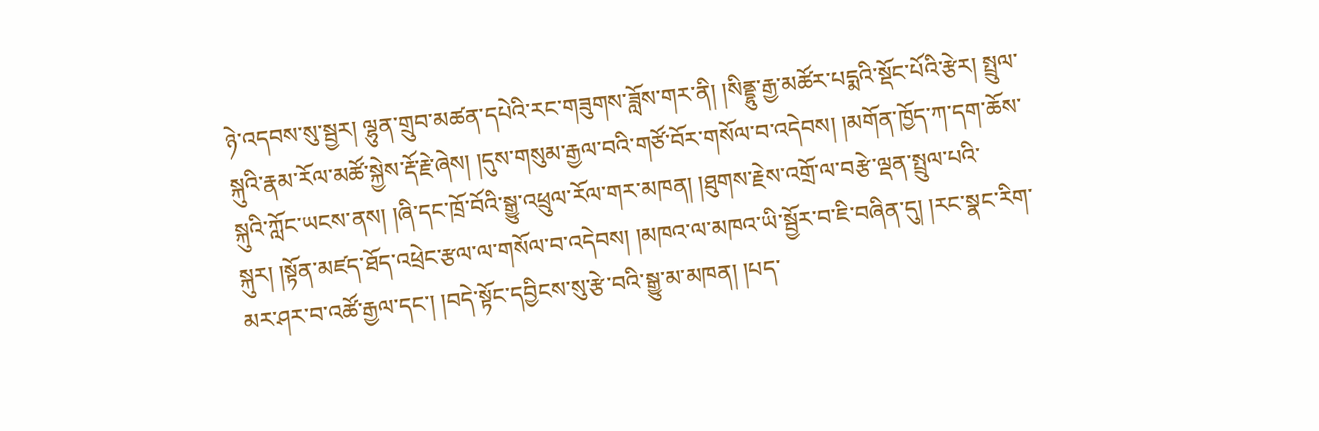ཉེ་འདབས་སུ་སྦྱར། ལྷུན་གྲུབ་མཚན་དཔེའི་རང་གཟུགས་ཟློས་གར་ནི། །སིནྡྷུ་རྒྱ་མཚོར་པདྨའི་སྡོང་པོའི་རྩེར། སྤྲུལ་སྐུའི་རྣམ་རོལ་མཚོ་སྐྱེས་རྡོ་རྗེ་ཞེས། །དུས་གསུམ་རྒྱལ་བའི་གཙོ་བོར་གསོལ་བ་འདེབས། །མགོན་ཁྱོད་ཀ་དག་ཆོས་སྐུའི་ཀློང་ཡངས་ནས། །ཞི་དང་ཁྲོ་བོའི་སྒྱུ་འཕྲུལ་རོལ་གར་མཁན། །ཐུགས་རྗེས་འགྲོ་ལ་བརྩེ་ལྡན་སྤྲུལ་པའི་སྐུར། །སྟོན་མཛད་ཐོད་འཕྲེང་རྩལ་ལ་གསོལ་བ་འདེབས། །མཁའ་ལ་མཁའ་ཡི་སྦྱོར་བ་ཇི་བཞིན་དུ། །རང་སྣང་རིག་མར་ཤར་བ་འཚོ་རྒྱལ་དང་། །བདེ་སྟོང་དབྱིངས་སུ་རྩེ་བའི་སྒྱུ་མ་མཁན། །པད་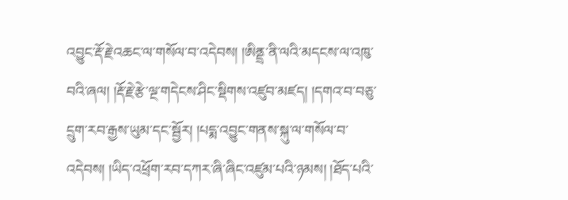འབྱུང་རྡོ་རྗེ་འཆང་ལ་གསོལ་བ་འདེབས། །ཨིནྡྲ་ནི་ལའི་མདངས་ལ་འཁུ་བའི་ཞལ། །རྡོ་རྗེ་རྩེ་ལྔ་གདེངས་ཤིང་སྡིགས་འཛུབ་མཛད། །དགའ་བ་བཅུ་དྲུག་རབ་རྒྱས་ཡུམ་དང་སྦྱོར། །པདྨ་འབྱུང་གནས་སྐུ་ལ་གསོལ་བ་འདེབས། །ཡིད་འཕྲོག་རབ་དཀར་ཞི་ཞིང་འཛུམ་པའི་ཉམས། །ཐོད་པའི་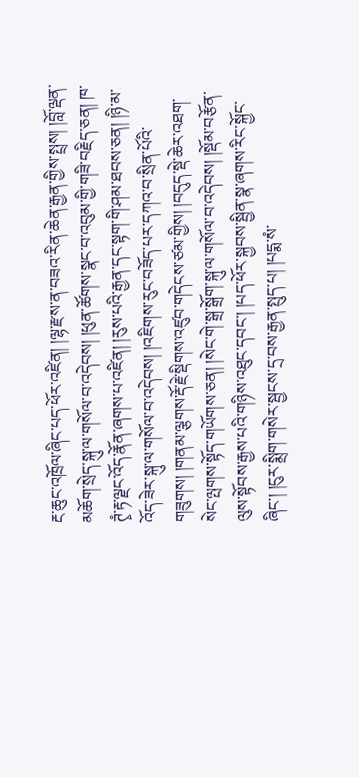རྔ་ཆུང་འཁྲོལ་ཞིང་པད་ཕོར་འཛིན། །ལྷ་རྫས་ན་བཟའ་རིན་ཆེན་རྒྱན་གྱིས་སྤྲས། །བློ་ལྡན་མཆོག་སྲེད་སྐུ་ལ་གསོལ་བ་འདེབས། །ཕུན་ཚོགས་སྣང་བ་འབུམ་གྱི་གཟི་བརྗིད་ཅན། ཁ་ཊྭཾ་རྟ་ལྗང་འོད་རྣོན་ཞགས་པ་འཛིན། །རུས་པའི་རྒྱན་དང་སྟག་གི་ཤམ་ཐབས་ཅན། །ཉི་མ་འོད་ཟེར་སྐུ་ལ་གསོལ་བ་འདེབས། །འཇིགས་རུང་བཟོད་པར་དཀའ་བ་སྲིན་པོའི་གཟུགས། །གནམ་ལྕགས་རྡོ་རྗེ་སྡིགས་འཛུབ་གདེངས་ཙམ་གྱིས། །བདུད་སྡེ་ཆེར་འཐག་སེང་ལྤགས་སྟོད་གཡོགས་ཅན། །སེང་གེ་སྒྲ་སྒྲོག་སྐུ་ལ་གསོལ་བ་འདེབས། །སྡོམ་བརྩོན་ལུས་སྟོབས་རྒྱས་པའི་གཉིས་འཐུང་དབང་། །པད་ཕོར་སྐྱབས་སྦྱིན་སྣ་ཞགས་རིང་སྐྱོང་ཞིང་། །ངུར་སྨྲིག་གསེར་སྦྱངས་དྲ་བས་རྒྱན་སྤུད་པ། །པདྨ་སཾ་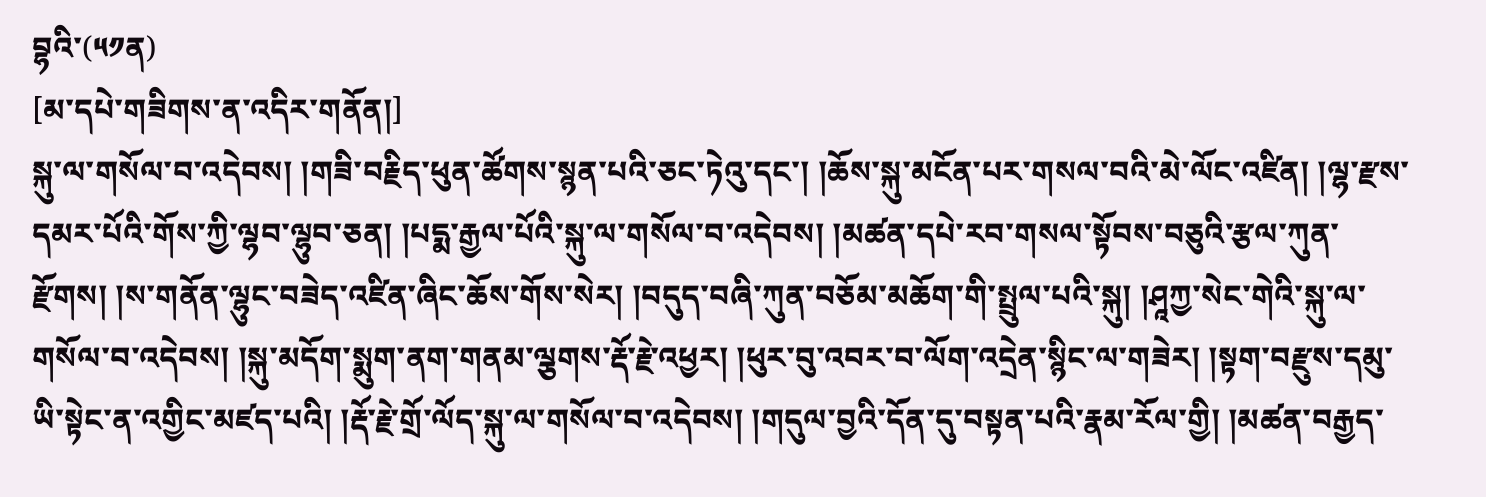བྷའི་(༥༡ན)
[མ་དཔེ་གཟིགས་ན་འདིར་གནོན།]
སྐུ་ལ་གསོལ་བ་འདེབས། །གཟི་བརྗིད་ཕུན་ཚོགས་སྙན་པའི་ཅང་ཏེའུ་དང་། །ཆོས་སྐུ་མངོན་པར་གསལ་བའི་མེ་ལོང་འཛིན། །ལྷ་རྫས་དམར་པོའི་གོས་ཀྱི་ལྷབ་ལྷུབ་ཅན། །པདྨ་རྒྱལ་པོའི་སྐུ་ལ་གསོལ་བ་འདེབས། །མཚན་དཔེ་རབ་གསལ་སྟོབས་བཅུའི་རྩལ་ཀུན་རྫོགས། །ས་གནོན་ལྷུང་བཟེད་འཛིན་ཞིང་ཆོས་གོས་སེར། །བདུད་བཞི་ཀུན་བཅོམ་མཆོག་གི་སྤྲུལ་པའི་སྐུ། །ཤཱཀྱ་སེང་གེའི་སྐུ་ལ་གསོལ་བ་འདེབས། །སྐུ་མདོག་སྨུག་ནག་གནམ་ལྕགས་རྡོ་རྗེ་འཕྱར། །ཕུར་བུ་འབར་བ་ལོག་འདྲེན་སྙིང་ལ་གཟེར། །སྟག་བརྫུས་དམུ་ཡི་སྟེང་ན་འགྱིང་མཛད་པའི། །རྡོ་རྗེ་གྲོ་ལོད་སྐུ་ལ་གསོལ་བ་འདེབས། །གདུལ་བྱའི་དོན་དུ་བསྟན་པའི་རྣམ་རོལ་གྱི། །མཚན་བརྒྱད་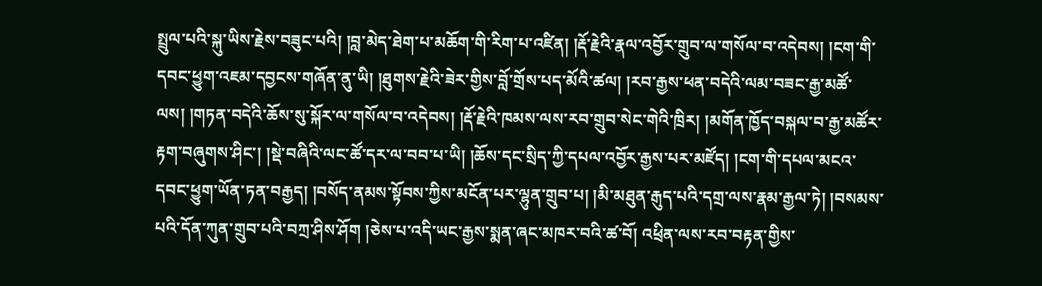སྤྲུལ་པའི་སྐུ་ཡིས་རྗེས་བཟུང་པའི། །བླ་མེད་ཐེག་པ་མཆོག་གི་རིག་པ་འཛིན། །རྡོ་རྗེའི་རྣལ་འབྱོར་གྲུབ་ལ་གསོལ་བ་འདེབས། །ངག་གི་དབང་ཕྱུག་འཇམ་དབྱངས་གཞོན་ནུ་ཡི། །ཐུགས་རྗེའི་ཟེར་གྱིས་བློ་གྲོས་པད་མོའི་ཚལ། །རབ་རྒྱས་ཕན་བདེའི་ལམ་བཟང་རྒྱ་མཚོ་ལས། །གཏན་བདེའི་ཆོས་སུ་སྐོར་ལ་གསོལ་བ་འདེབས། །རྡོ་རྗེའི་ཁམས་ལས་རབ་གྲུབ་སེང་གེའི་ཁྲིར། །མགོན་ཁྱོད་བསྐལ་བ་རྒྱ་མཚོར་རྟག་བཞུགས་ཤིང་། །སྡེ་བཞིའི་ལང་ཚོ་དར་ལ་བབ་པ་ཡི། །ཆོས་དང་སྲིད་ཀྱི་དཔལ་འབྱོར་རྒྱས་པར་མཛོད། །ངག་གི་དཔལ་མངའ་དབང་ཕྱུག་ཡོན་ཏན་བརྒྱད། །བསོད་ནམས་སྟོབས་ཀྱིས་མངོན་པར་ལྷུན་གྲུབ་པ། །མི་མཐུན་རྒུད་པའི་དགྲ་ལས་རྣམ་རྒྱལ་ཏེ། །བསམས་པའི་དོན་ཀུན་གྲུབ་པའི་བཀྲ་ཤིས་ཤོག །ཅེས་པ་འདི་ཡང་རྒྱས་སྨན་ཞང་མཁར་བའི་ཚ་བོ། འཕྲིན་ལས་རབ་བརྟན་གྱིས་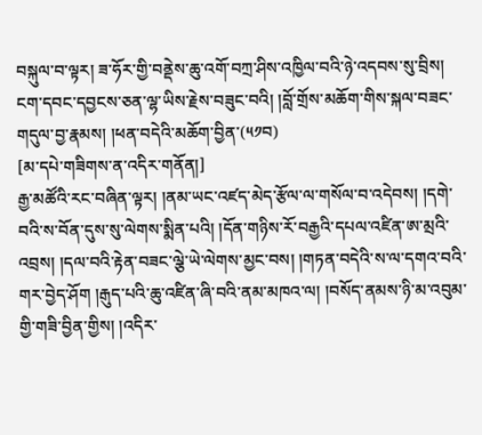བསྐུལ་བ་ལྟར། ཟ་ཧོར་གྱི་བནྡེས་ཆུ་འགོ་བཀྲ་ཤིས་འཁྱིལ་བའི་ཉེ་འདབས་སུ་བྲིས། ངག་དབང་དབྱངས་ཅན་ལྷ་ཡིས་རྗེས་བཟུང་བའི། །བློ་གྲོས་མཆོག་གིས་སྐལ་བཟང་གདུལ་བྱ་རྣམས། །ཕན་བདེའི་མཆོག་བྱིན་(༥༡བ)
[མ་དཔེ་གཟིགས་ན་འདིར་གནོན།]
རྒྱ་མཚོའི་རང་བཞིན་ལྟར། །ནམ་ཡང་འཛད་མེད་རྩོལ་ལ་གསོལ་བ་འདེབས། །དགེ་བའི་ས་བོན་དུས་སུ་ལེགས་སྨིན་པའི། །དོན་གཉིས་རོ་བརྒྱའི་དཔལ་འཛིན་ཨ་མྲའི་འབྲས། །དལ་བའི་རྟེན་བཟང་ལྕེ་ཡེ་ལེགས་མྱང་བས། །གཏན་བདེའི་ས་ལ་དགའ་བའི་གར་བྱེད་ཤོག །རྒུད་པའི་ཆུ་འཛིན་ཞི་བའི་ནམ་མཁའ་ལ། །བསོད་ནམས་ཉི་མ་འབུམ་གྱི་གཟི་བྱིན་གྱིས། །འདིར་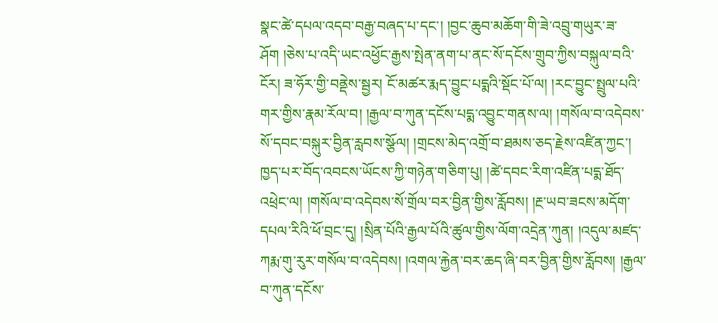སྣང་ཚེ་དཔལ་འདབ་བརྒྱ་བཞད་པ་དང་། །བྱང་ཆུབ་མཆོག་གི་ཟེ་འབྲུ་གཡུར་ཟ་ཤོག །ཅེས་པ་འདི་ཡང་འཕྱོང་རྒྱས་སྤེན་ནག་པ་ནང་སོ་དངོས་གྲུབ་ཀྱིས་བསྐུལ་བའི་ངོར། ཟ་ཧོར་གྱི་བནྡེས་སྦྱར། ངོ་མཚར་རྨད་བྱུང་པདྨའི་སྡོང་པོ་ལ། །རང་བྱུང་སྤྲུལ་པའི་གར་གྱིས་རྣམ་རོལ་བ། །རྒྱལ་བ་ཀུན་དངོས་པདྨ་འབྱུང་གནས་ལ། །གསོལ་བ་འདེབས་སོ་དབང་བསྐུར་བྱིན་རླབས་སྩོལ། །གྲངས་མེད་འགྲོ་བ་ཐམས་ཅད་རྗེས་འཛིན་ཀྱང་། ཁྱད་པར་བོད་འབངས་ཡོངས་ཀྱི་གཉེན་གཅིག་པུ། །ཚེ་དབང་རིག་འཛིན་པདྨ་ཐོད་འཕྲེང་ལ། །གསོལ་བ་འདེབས་སོ་གྲོལ་བར་བྱིན་གྱིས་རློབས། །རྔ་ཡབ་ཟངས་མདོག་དཔལ་རིའི་ཕོ་བྲང་དུ། །སྲིན་པོའི་རྒྱལ་པོའི་ཚུལ་གྱིས་ལོག་འདྲེན་ཀུན། །འདུལ་མཛད་ཀརྨ་གུ་རུར་གསོལ་བ་འདེབས། །འགལ་རྐྱེན་བར་ཆད་ཞི་བར་བྱིན་གྱིས་རློབས། །རྒྱལ་བ་ཀུན་དངོས་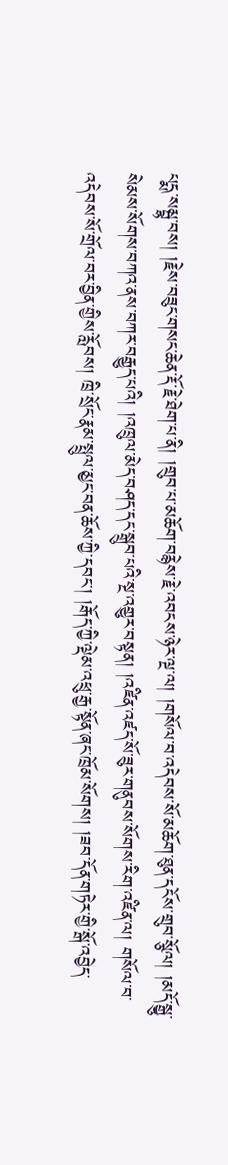པདྨ་སམྦྷ་བས། །རྗེས་བཟུང་གསང་ཆེན་རྡོ་རྗེ་ཐེག་པ་ནི། །གྲུབ་པ་མཆོག་བརྙེས་རྗེ་འབངས་ཉེར་ལྔ་ལ། །གསོལ་བ་འདེབས་སོ་མཆོག་ཐུན་དངོས་གྲུབ་སྩོལ། །མདོ་སྒྱུ་སེམས་སོགས་བཀའ་ནས་བཀར་བརྒྱུད་པའི། །འཁྲུལ་མེད་བཤད་དང་སྒྲུབ་པའི་སྔ་འགྱུར་བསྟན། །འཛིན་འཛད་སོ་ཟུར་གནུབས་སོགས་རིག་འཛིན་ལ། གསོལ་བ་འདེབས་སོ་གྲོལ་བར་བྱིན་གྱིས་རློབས། ཁྲི་སྲོང་རྣམ་སྤྲུལ་མྱང་བན་ཆོས་ཀྱི་དབང་། །རྒོད་ཀྱི་ལྡེམ་འཕྲུ་རྒྱ་སྟོན་ཞང་ཁྲོམ་སོགས། །ཟབ་དོན་གཏེར་གྱི་སྒོ་འབྱེད་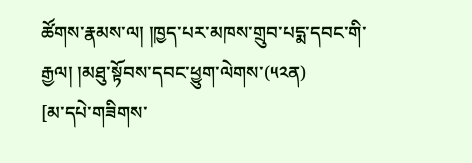ཚོགས་རྣམས་ལ། །ཁྱད་པར་མཁས་གྲུབ་པདྨ་དབང་གི་རྒྱལ། །མཐུ་སྟོབས་དབང་ཕྱུག་ལེགས་(༥༢ན)
[མ་དཔེ་གཟིགས་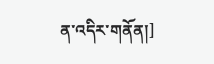ན་འདིར་གནོན།]